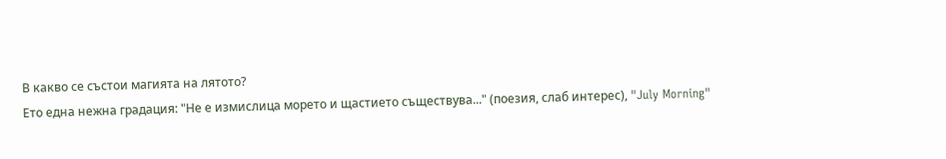В какво се състои магията на лятото?
Ето една нежна градация: "Не е измислица морето и щастието съществува..." (поезия, слаб интерес), "July Morning"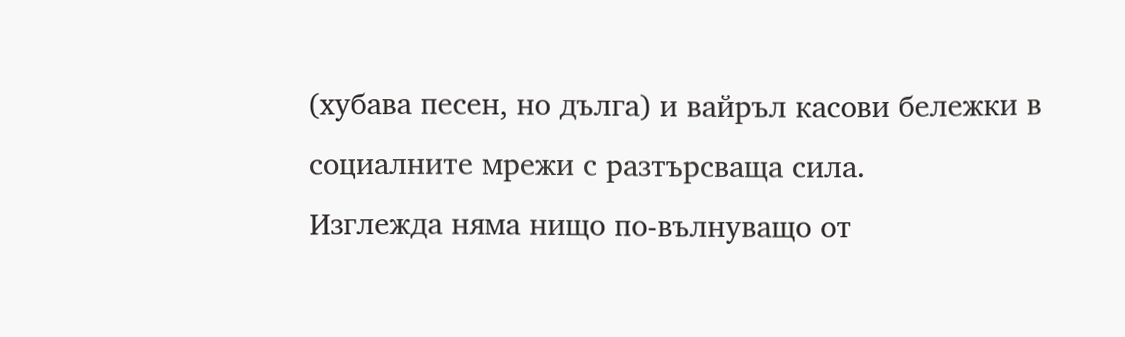(хубава песен, но дълга) и вайръл касови бележки в социалните мрежи с разтърсваща сила.
Изглежда няма нищо по-вълнуващо от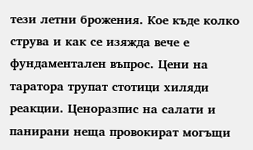тези летни брожения. Кое къде колко струва и как се изяжда вече е фундаментален въпрос. Цени на таратора трупат стотици хиляди реакции. Ценоразпис на салати и панирани неща провокират могъщи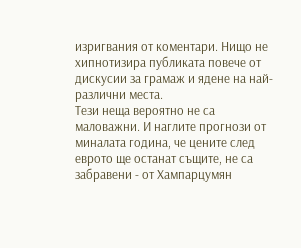изригвания от коментари. Нищо не хипнотизира публиката повече от дискусии за грамаж и ядене на най-различни места.
Тези неща вероятно не са маловажни. И наглите прогнози от миналата година, че цените след еврото ще останат същите, не са забравени - от Хампарцумян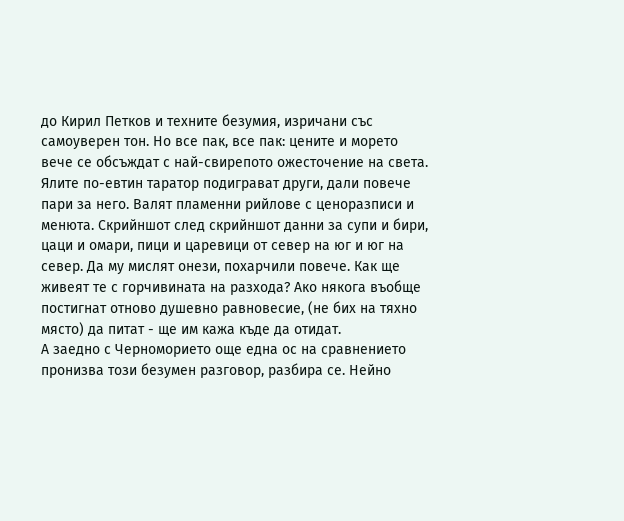до Кирил Петков и техните безумия, изричани със самоуверен тон. Но все пак, все пак: цените и морето вече се обсъждат с най-свирепото ожесточение на света. Ялите по-евтин таратор подиграват други, дали повече пари за него. Валят пламенни рийлове с ценоразписи и менюта. Скрийншот след скрийншот данни за супи и бири, цаци и омари, пици и царевици от север на юг и юг на север. Да му мислят онези, похарчили повече. Как ще живеят те с горчивината на разхода? Ако някога въобще постигнат отново душевно равновесие, (не бих на тяхно място) да питат - ще им кажа къде да отидат.
А заедно с Черноморието още една ос на сравнението пронизва този безумен разговор, разбира се. Нейно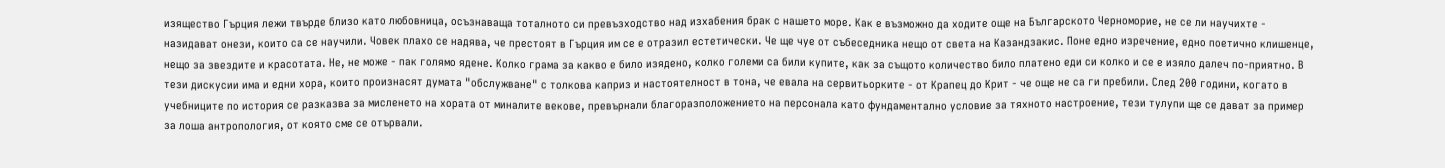изящество Гърция лежи твърде близо като любовница, осъзнаваща тоталното си превъзходство над изхабения брак с нашето море. Как е възможно да ходите още на Българското Черноморие, не се ли научихте - назидават онези, които са се научили. Човек плахо се надява, че престоят в Гърция им се е отразил естетически. Че ще чуе от събеседника нещо от света на Казандзакис. Поне едно изречение, едно поетично клишенце, нещо за звездите и красотата. Не, не може - пак голямо ядене. Колко грама за какво е било изядено, колко големи са били купите, как за същото количество било платено еди си колко и се е изяло далеч по-приятно. В тези дискусии има и едни хора, които произнасят думата "обслужване" с толкова каприз и настоятелност в тона, че евала на сервитьорките - от Крапец до Крит - че още не са ги пребили. След 200 години, когато в учебниците по история се разказва за мисленето на хората от миналите векове, превърнали благоразположението на персонала като фундаментално условие за тяхното настроение, тези тулупи ще се дават за пример за лоша антропология, от която сме се отървали.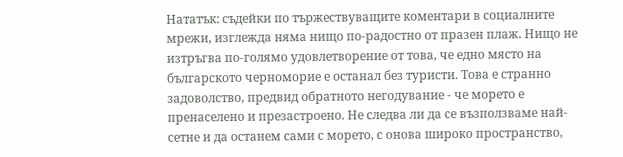Нататък: съдейки по тържествуващите коментари в социалните мрежи, изглежда няма нищо по-радостно от празен плаж. Нищо не изтръгва по-голямо удовлетворение от това, че едно място на българското черноморие е останал без туристи. Това е странно задоволство, предвид обратното негодувание - че морето е пренаселено и презастроено. Не следва ли да се възползваме най-сетне и да останем сами с морето, с онова широко пространство,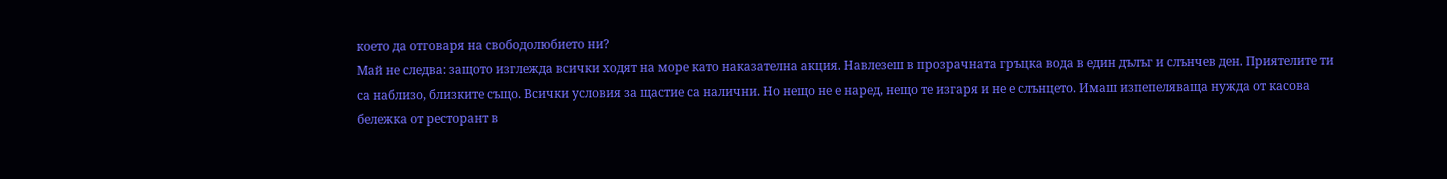което да отговаря на свободолюбието ни?
Май не следва: защото изглежда всички ходят на море като наказателна акция. Навлезеш в прозрачната гръцка вода в един дълъг и слънчев ден. Приятелите ти са наблизо, близките също. Всички условия за щастие са налични. Но нещо не е наред, нещо те изгаря и не е слънцето. Имаш изпепеляваща нужда от касова бележка от ресторант в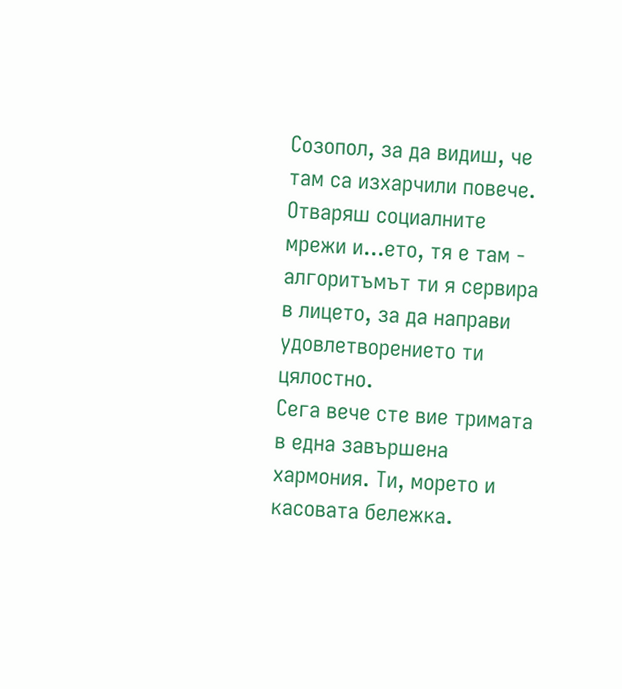Созопол, за да видиш, че там са изхарчили повече. Отваряш социалните мрежи и...ето, тя е там - алгоритъмът ти я сервира в лицето, за да направи удовлетворението ти цялостно.
Сега вече сте вие тримата в една завършена хармония. Ти, морето и касовата бележка.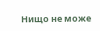Нищо не може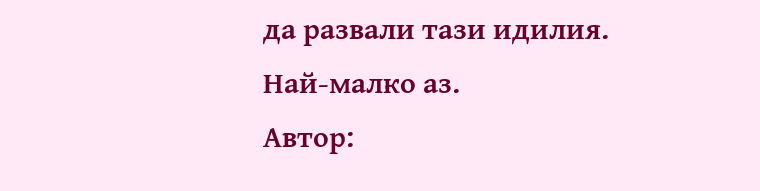да развали тази идилия.
Най-малко аз.
Автор: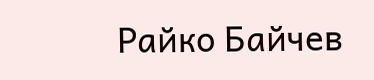Райко Байчев